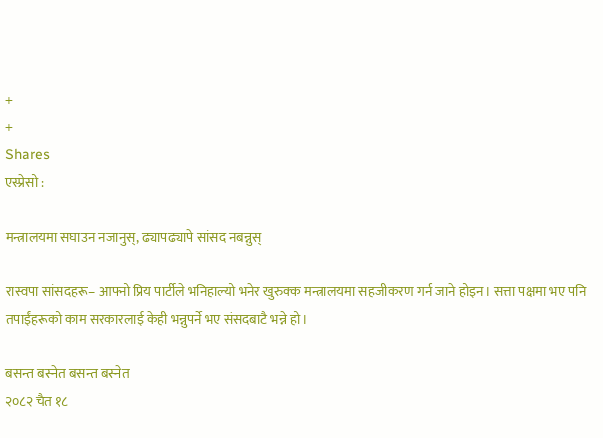+
+
Shares
एस्प्रेसो :

मन्त्रालयमा सघाउन नजानुस्, ढ्यापढ्यापे सांसद नबन्नुस्

रास्वपा सांसदहरू– आफ्नो प्रिय पार्टीले भनिहाल्यो भनेर खुरुक्क मन्त्रालयमा सहजीकरण गर्न जाने होइन। सत्ता पक्षमा भए पनि तपाईंहरूको काम सरकारलाई केही भन्नुपर्ने भए संसदबाटै भन्ने हो।

बसन्त बस्नेत बसन्त बस्नेत
२०८२ चैत १८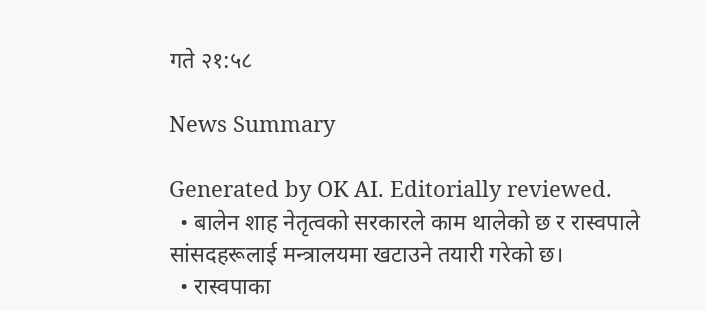गते २१:५८

News Summary

Generated by OK AI. Editorially reviewed.
  • बालेन शाह नेतृत्वको सरकारले काम थालेको छ र रास्वपाले सांसदहरूलाई मन्त्रालयमा खटाउने तयारी गरेको छ।
  • रास्वपाका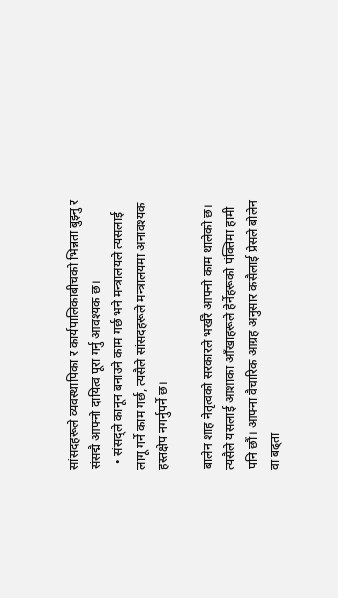सांसदहरूले व्यवस्थापिका र कार्यपालिकाबीचको भिन्नता बुझ्नु र संसद्मै आफ्नो दायित्व पूरा गर्नु आवश्यक छ।
  • संसद्ले कानून बनाउने काम गर्छ भने मन्त्रालयले त्यसलाई लागू गर्ने काम गर्छ, त्यसैले सांसदहरूले मन्त्रालयमा अनावश्यक हस्तक्षेप नगर्नुपर्ने छ।

बालेन शाह नेतृत्वको सरकारले भर्खरै आफ्नो काम थालेको छ। त्यसैले यसलाई आशाका आँखाहरूले हेर्नेहरूको पंक्तिमा हामी पनि छौं। आफ्ना वैचारिक आग्रह अनुसार कसैलाई प्रेसले बोलेन वा बढ्ता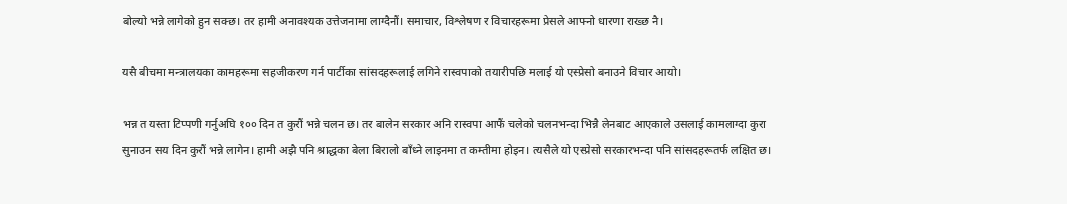बोल्यो भन्ने लागेको हुन सक्छ। तर हामी अनावश्यक उत्तेजनामा लाग्दैनौं। समाचार, विश्लेषण र विचारहरूमा प्रेसले आफ्नो धारणा राख्छ नै।

यसै बीचमा मन्त्रालयका कामहरूमा सहजीकरण गर्न पार्टीका सांसदहरूलाई लगिने रास्वपाको तयारीपछि मलाई यो एस्प्रेसो बनाउने विचार आयो।

भन्न त यस्ता टिप्पणी गर्नुअघि १०० दिन त कुरौं भन्ने चलन छ। तर बालेन सरकार अनि रास्वपा आफैं चलेको चलनभन्दा भिन्नै लेनबाट आएकाले उसलाई कामलाग्दा कुरा सुनाउन सय दिन कुरौं भन्ने लागेन। हामी अझै पनि श्राद्धका बेला बिरालो बाँध्ने लाइनमा त कम्तीमा होइन। त्यसैले यो एस्प्रेसो सरकारभन्दा पनि सांसदहरूतर्फ लक्षित छ।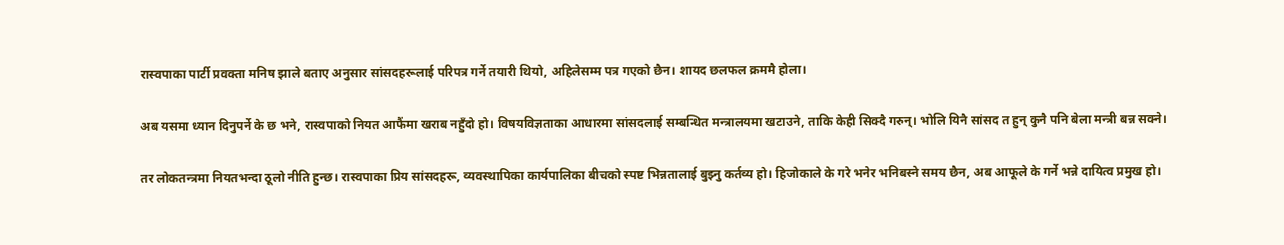रास्वपाका पार्टी प्रवक्ता मनिष झाले बताए अनुसार सांसदहरूलाई परिपत्र गर्ने तयारी थियो, अहिलेसम्म पत्र गएको छैन। शायद छलफल क्रममै होला।

अब यसमा ध्यान दिनुपर्ने के छ भने, रास्वपाको नियत आफैंमा खराब नहुँदो हो। विषयविज्ञताका आधारमा सांसदलाई सम्बन्धित मन्त्रालयमा खटाउने, ताकि केही सिक्दै गरुन्। भोलि यिनै सांसद त हुन् कुनै पनि बेला मन्त्री बन्न सक्ने।

तर लोकतन्त्रमा नियतभन्दा ठूलो नीति हुन्छ। रास्वपाका प्रिय सांसदहरू, व्यवस्थापिका कार्यपालिका बीचको स्पष्ट भिन्नतालाई बुझ्नु कर्तव्य हो। हिजोकाले के गरे भनेर भनिबस्ने समय छैन, अब आफूले के गर्ने भन्ने दायित्व प्रमुख हो।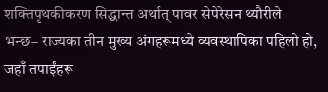शक्तिपृथकीकरण सिद्धान्त अर्थात् पावर सेपेरेसन थ्यौरीले भन्छ– राज्यका तीन मुख्य अंगहरूमध्ये व्यवस्थापिका पहिलो हो, जहाँ तपाईंहरू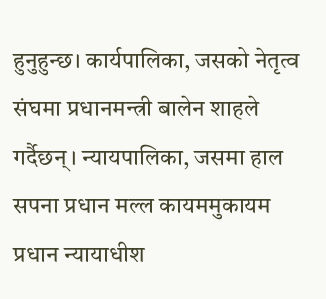हुनुहुन्छ। कार्यपालिका, जसको नेतृत्व संघमा प्रधानमन्त्री बालेन शाहले गर्दैछन्। न्यायपालिका, जसमा हाल सपना प्रधान मल्ल कायममुकायम प्रधान न्यायाधीश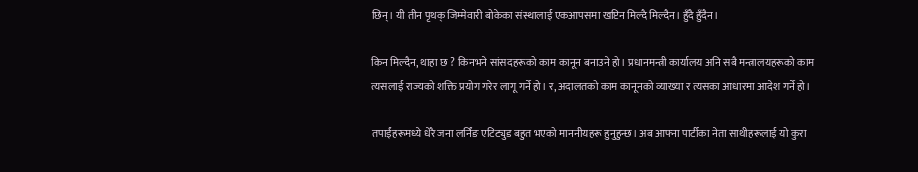छिन्। यी तीन पृथक् जिम्मेवारी बोकेका संस्थालाई एकआपसमा खप्टिन मिल्दै मिल्दैन। हुँदै हुँदैन।

किन मिल्दैन, थाहा छ ? किनभने सांसदहरूको काम कानून बनाउने हो। प्रधानमन्त्री कार्यालय अनि सबै मन्त्रालयहरूको काम त्यसलाई राज्यको शक्ति प्रयोग गरेर लागू गर्ने हो। र, अदालतको काम कानूनको व्याख्या र त्यसका आधारमा आदेश गर्ने हो।

तपाईंहरूमध्ये धेरै जना लर्निंङ एटिट्युड बहुत भएको माननीयहरू हुनुहुन्छ। अब आफ्ना पार्टीका नेता साथीहरूलाई यो कुरा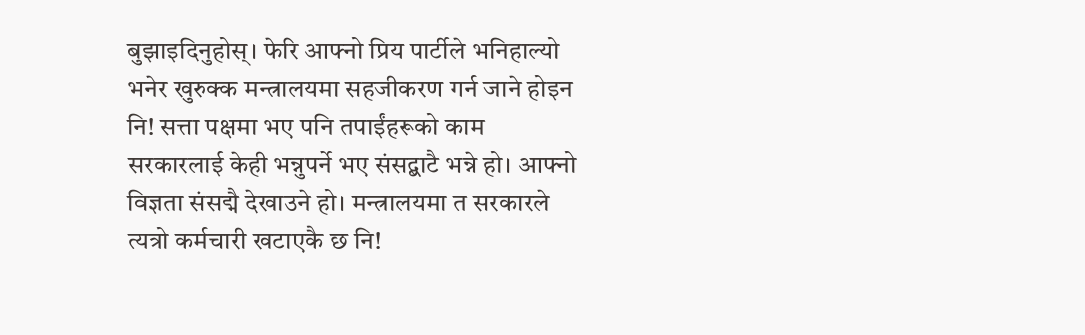बुझाइदिनुहोस्। फेरि आफ्नो प्रिय पार्टीले भनिहाल्यो भनेर खुरुक्क मन्त्रालयमा सहजीकरण गर्न जाने होइन नि! सत्ता पक्षमा भए पनि तपाईंहरूको काम सरकारलाई केही भन्नुपर्ने भए संसद्बाटै भन्ने हो। आफ्नो विज्ञता संसद्मै देखाउने हो। मन्त्रालयमा त सरकारले त्यत्रो कर्मचारी खटाएकै छ नि!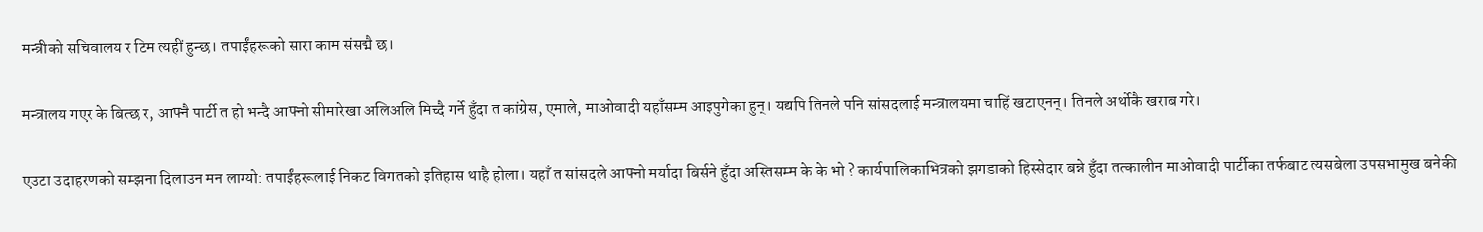मन्त्रीको सचिवालय र टिम त्यहीं हुन्छ। तपाईंहरूको सारा काम संसद्मै छ।

मन्त्रालय गएर के बित्छ र, आफ्नै पार्टी त हो भन्दै आफ्नो सीमारेखा अलिअलि मिच्दै गर्ने हुँदा त कांग्रेस, एमाले, माओवादी यहाँसम्म आइपुगेका हुन्। यद्यपि तिनले पनि सांसदलाई मन्त्रालयमा चाहिं खटाएनन्। तिनले अर्थोकै खराब गरे।

एउटा उदाहरणको सम्झना दिलाउन मन लाग्यो: तपाईंहरूलाई निकट विगतको इतिहास थाहै होला। यहाँ त सांसदले आफ्नो मर्यादा बिर्सने हुँदा अस्तिसम्म के के भो ? कार्यपालिकाभित्रको झगडाको हिस्सेदार बन्ने हुँदा तत्कालीन माओवादी पार्टीका तर्फबाट त्यसबेला उपसभामुख बनेकी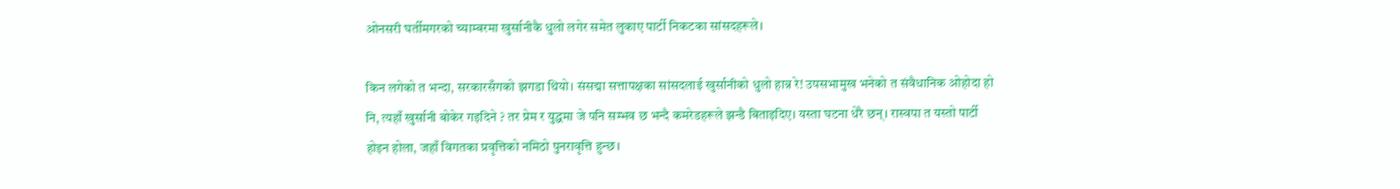ओनसरी घर्तीमगरको च्याम्बरमा खुर्सानीकै धुलो लगेर समेत लुकाए पार्टी निकटका सांसदहरूले।

किन लगेको त भन्दा, सरकारसँगको झगडा थियो। संसद्मा सत्तापक्षका सांसदलाई खुर्सानीको धुलो हान्न रे! उपसभामुख भनेको त संवैधानिक ओहोदा हो नि, त्यहाँ खुर्सानी बोकेर गइदिने ? तर प्रेम र युद्धमा जे पनि सम्भव छ भन्दै कमरेडहरूले झन्डै बिताइदिए। यस्ता घटना धेरै छन्। रास्वपा त यस्तो पार्टी होइन होला, जहाँ विगतका प्रवृत्तिको नमिठो पुनरावृत्ति हुन्छ।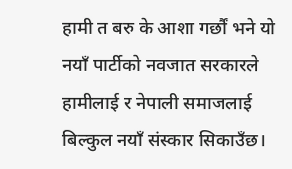हामी त बरु के आशा गर्छौं भने यो नयाँ पार्टीको नवजात सरकारले हामीलाई र नेपाली समाजलाई बिल्कुल नयाँ संस्कार सिकाउँछ।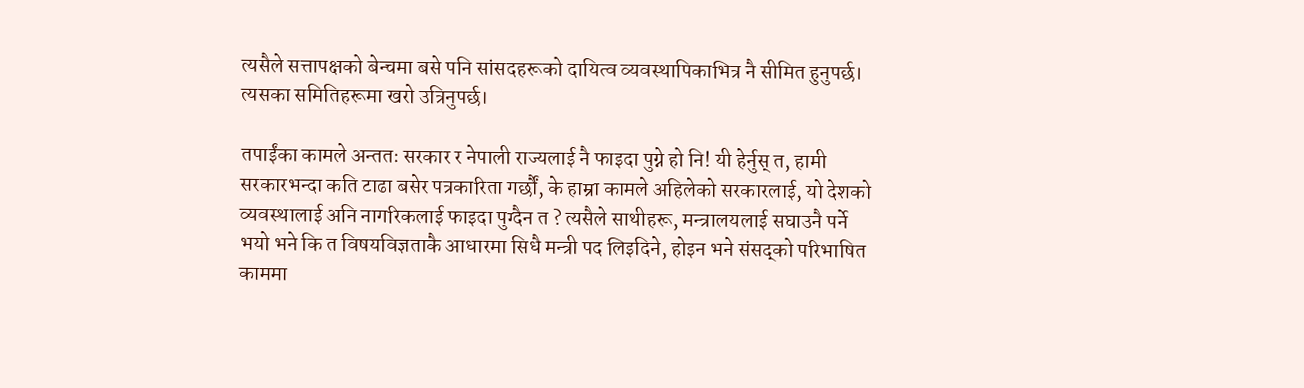त्यसैले सत्तापक्षको बेन्चमा बसे पनि सांसदहरूको दायित्व व्यवस्थापिकाभित्र नै सीमित हुनुपर्छ। त्यसका समितिहरूमा खरो उत्रिनुपर्छ।

तपाईंका कामले अन्ततः सरकार र नेपाली राज्यलाई नै फाइदा पुग्ने हो नि! यी हेर्नुस् त, हामी सरकारभन्दा कति टाढा बसेर पत्रकारिता गर्छौं, के हाम्रा कामले अहिलेको सरकारलाई, यो देशको व्यवस्थालाई अनि नागरिकलाई फाइदा पुग्दैन त ? त्यसैले साथीहरू, मन्त्रालयलाई सघाउनै पर्ने भयो भने कि त विषयविज्ञताकै आधारमा सिधै मन्त्री पद लिइदिने, होइन भने संसद्को परिभाषित काममा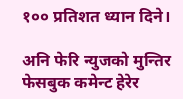१०० प्रतिशत ध्यान दिने।

अनि फेरि न्युजको मुन्तिर फेसबुक कमेन्ट हेरेर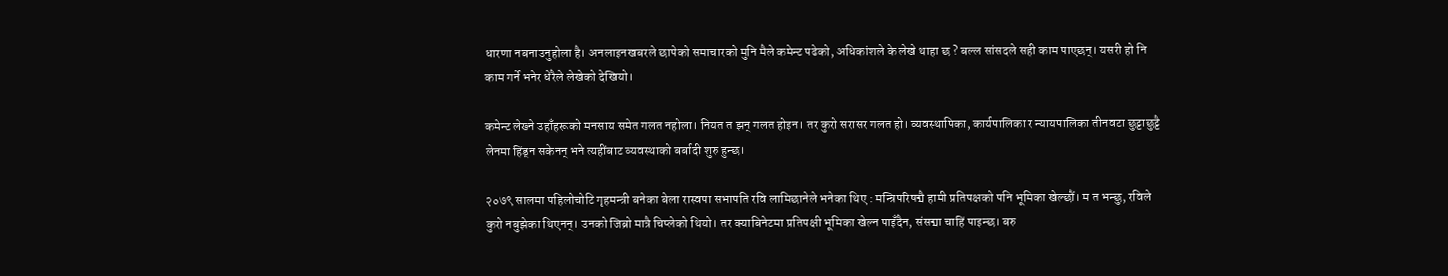धारणा नबनाउनुहोला है। अनलाइनखबरले छापेको समाचारको मुनि मैले कमेन्ट पढेको, अधिकांशले के लेखे थाहा छ ? बल्ल सांसदले सही काम पाएछन्। यसरी हो नि काम गर्ने भनेर धेरैले लेखेको देखियो।

कमेन्ट लेख्ने उहाँहरूको मनसाय समेत गलत नहोला। नियत त झन् गलत होइन। तर कुरो सरासर गलत हो। व्यवस्थापिका, कार्यपालिका र न्यायपालिका तीनवटा छुट्टाछुट्टै लेनमा हिंड्न सकेनन् भने त्यहींबाट व्यवस्थाको बर्बादी शुरु हुन्छ।

२०७९ सालमा पहिलोचोटि गृहमन्त्री बनेका बेला रास्वपा सभापति रवि लामिछानेले भनेका थिए : मन्त्रिपरिषद्मै हामी प्रतिपक्षको पनि भूमिका खेल्छौं। म त भन्छु, रविले कुरो नबुझेका थिएनन्। उनको जिब्रो मात्रै चिप्लेको थियो। तर क्याबिनेटमा प्रतिपक्षी भूमिका खेल्न पाइँदैन, संसद्मा चाहिं पाइन्छ। बरु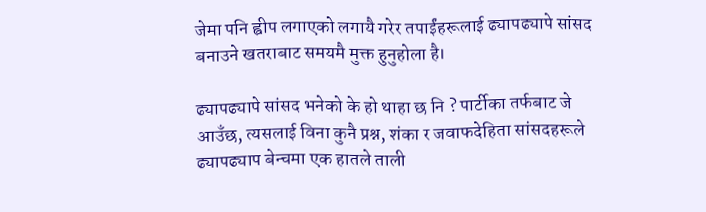जेमा पनि ह्वीप लगाएको लगायै गरेर तपाईंहरूलाई ढ्यापढ्यापे सांसद बनाउने खतराबाट समयमै मुक्त हुनुहोला है।

ढ्यापढ्यापे सांसद भनेको के हो थाहा छ नि ? पार्टीका तर्फबाट जे आउँछ, त्यसलाई विना कुनै प्रश्न, शंका र जवाफदेहिता सांसदहरूले ढ्यापढ्याप बेन्चमा एक हातले ताली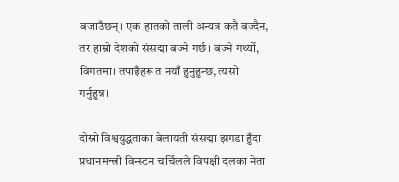बजाउँछन्। एक हातको ताली अन्यत्र कतै बज्दैन, तर हाम्रो देशको संसद्मा बज्ने गर्छ। बज्ने गर्थ्यो, विगतमा। तपाइँहरू त नयाँ हुनुहुन्छ, त्यसो गर्नुहुन्न।

दोस्रो विश्वयुद्धताका बेलायती संसद्मा झगडा हुँदा प्रधानमन्त्री विन्स्टन चर्चिलले विपक्षी दलका नेता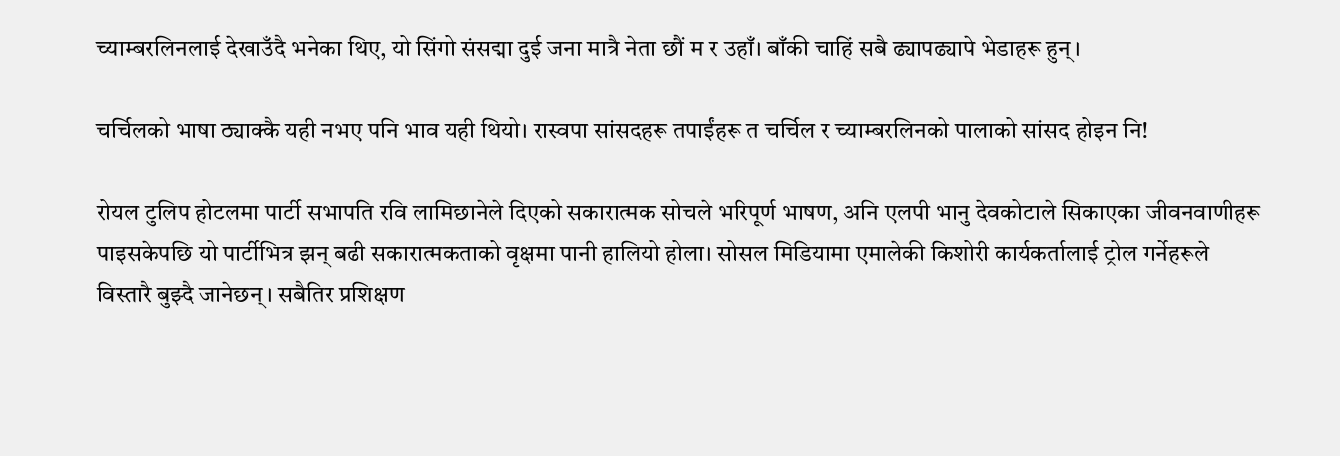च्याम्बरलिनलाई देखाउँदै भनेका थिए, यो सिंगो संसद्मा दुई जना मात्रै नेता छौं म र उहाँ। बाँकी चाहिं सबै ढ्यापढ्यापे भेडाहरू हुन्।

चर्चिलको भाषा ठ्याक्कै यही नभए पनि भाव यही थियो। रास्वपा सांसदहरू तपाईंहरू त चर्चिल र च्याम्बरलिनको पालाको सांसद होइन नि!

रोयल टुलिप होटलमा पार्टी सभापति रवि लामिछानेले दिएको सकारात्मक सोचले भरिपूर्ण भाषण, अनि एलपी भानु देवकोटाले सिकाएका जीवनवाणीहरू पाइसकेपछि यो पार्टीभित्र झन् बढी सकारात्मकताको वृक्षमा पानी हालियो होला। सोसल मिडियामा एमालेकी किशोरी कार्यकर्तालाई ट्रोल गर्नेहरूले विस्तारै बुझ्दै जानेछन्। सबैतिर प्रशिक्षण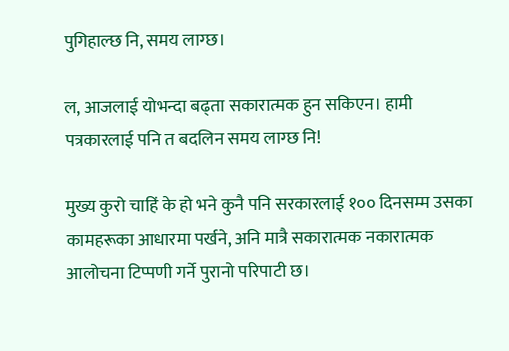पुगिहाल्छ नि, समय लाग्छ।

ल, आजलाई योभन्दा बढ्ता सकारात्मक हुन सकिएन। हामी पत्रकारलाई पनि त बदलिन समय लाग्छ नि!

मुख्य कुरो चाहिं के हो भने कुनै पनि सरकारलाई १०० दिनसम्म उसका कामहरूका आधारमा पर्खने, अनि मात्रै सकारात्मक नकारात्मक आलोचना टिप्पणी गर्ने पुरानो परिपाटी छ।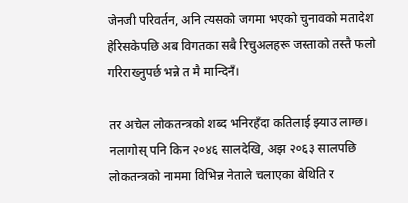जेनजी परिवर्तन, अनि त्यसको जगमा भएको चुनावको मतादेश हेरिसकेपछि अब विगतका सबै रिचुअलहरू जस्ताको तस्तै फलो गरिराख्नुपर्छ भन्ने त मै मान्दिनँ।

तर अचेल लोकतन्त्रको शब्द भनिरहँदा कतिलाई झ्याउ लाग्छ। नलागोस् पनि किन २०४६ सालदेखि, अझ २०६३ सालपछि लोकतन्त्रको नाममा विभिन्न नेताले चलाएका बेथिति र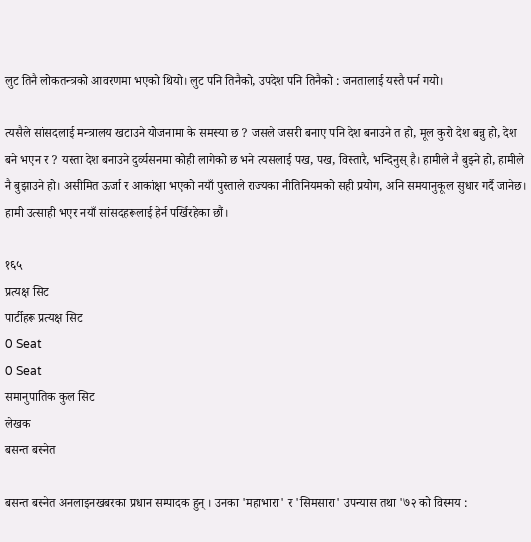लुट तिनै लोकतन्त्रको आवरणमा भएको थियो। लुट पनि तिनैको, उपदेश पनि तिनैको : जनतालाई यस्तै पर्न गयो।

त्यसैले सांसदलाई मन्त्रालय खटाउने योजनामा के समस्या छ ? जसले जसरी बनाए पनि देश बनाउने त हो, मूल कुरो देश बन्नु हो, देश बने भएन र ? यस्ता देश बनाउने दुर्व्यसनमा कोही लागेको छ भने त्यसलाई पख, पख, विस्तारै, भन्दिनुस् है। हामीले नै बुझ्ने हो, हामीले नै बुझाउने हो। असीमित ऊर्जा र आकांक्षा भएको नयाँ पुस्ताले राज्यका नीतिनियमको सही प्रयोग, अनि समयानुकूल सुधार गर्दै जानेछ। हामी उत्साही भएर नयाँ सांसदहरूलाई हेर्न पर्खिरहेका छौं।

१६५
प्रत्यक्ष सिट
पार्टीहरू प्रत्यक्ष सिट
0 Seat
0 Seat
समानुपातिक कुल सिट
लेखक
बसन्त बस्नेत

बसन्त बस्नेत अनलाइनखबरका प्रधान सम्पादक हुन् । उनका 'महाभारा' र 'सिमसारा' उपन्यास तथा '७२ को विस्मय :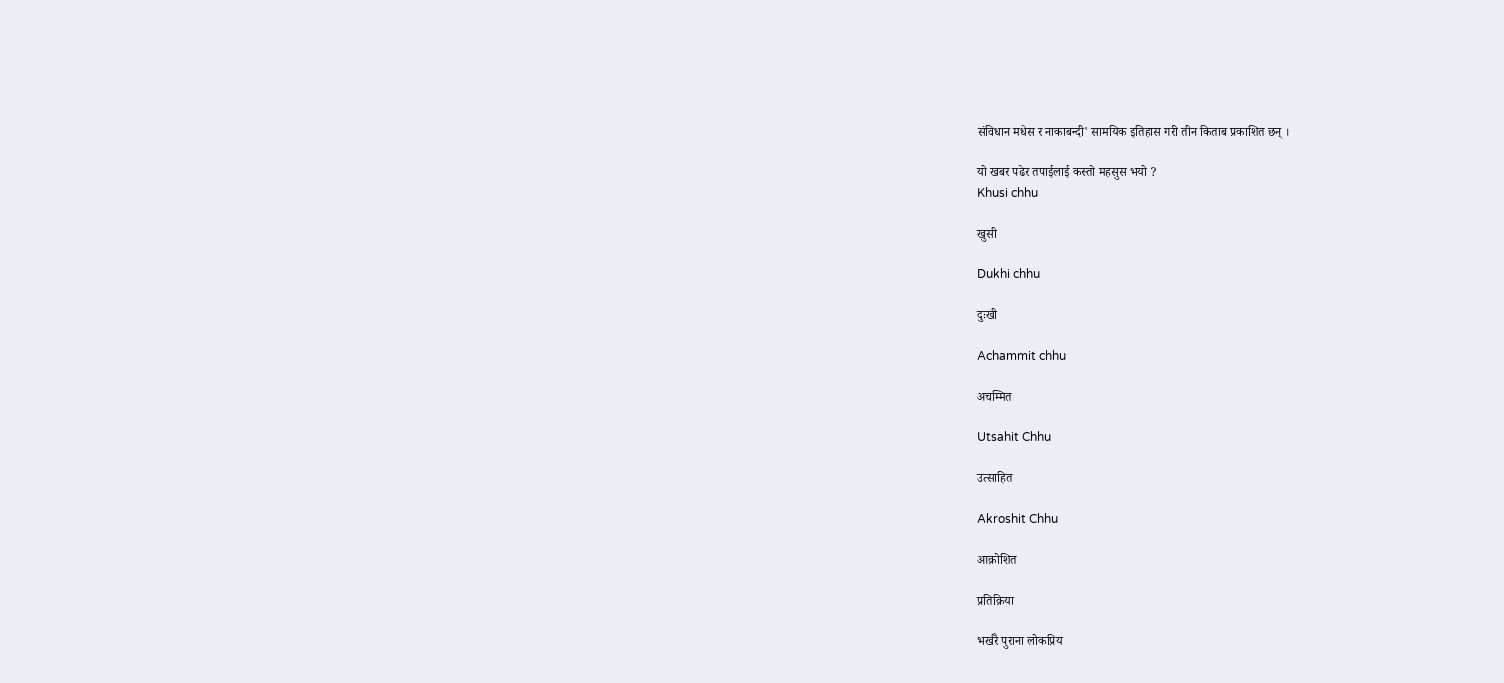संविधान मधेस र नाकाबन्दी' सामयिक इतिहास गरी तीन किताब प्रकाशित छन् ।

यो खबर पढेर तपाईलाई कस्तो महसुस भयो ?
Khusi chhu

खुसी

Dukhi chhu

दुःखी

Achammit chhu

अचम्मित

Utsahit Chhu

उत्साहित

Akroshit Chhu

आक्रोशित

प्रतिक्रिया

भर्खरै पुराना लोकप्रिय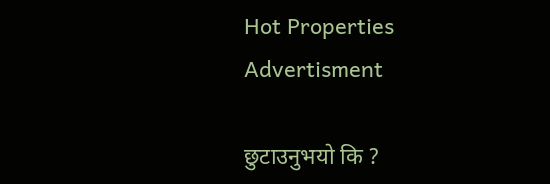Hot Properties
Advertisment

छुटाउनुभयो कि ?